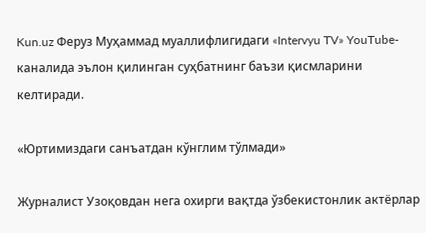Kun.uz Феруз Муҳаммад муаллифлигидаги «Intervyu TV» YouTube-каналида эълон қилинган суҳбатнинг баъзи қисмларини келтиради.

«Юртимиздаги санъатдан кўнглим тўлмади»

Журналист Узоқовдан нега охирги вақтда ўзбекистонлик актёрлар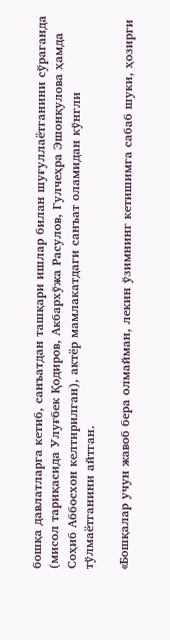бошқа давлатларга кетиб, санъатдан ташқари ишлар билан шуғуллаётганини сўраганда (мисол тариқасида Улуғбек Қодиров, Акбархўжа Расулов, Гулчеҳра Эшонқулова ҳамда Соҳиб Аббосхон келтирилган), актёр мамлакатдаги санъат оламидан кўнгли тўлмаётганини айтган.

«Бошқалар учун жавоб бера олмайман, лекин ўзимнинг кетишимга сабаб шуки, ҳозирги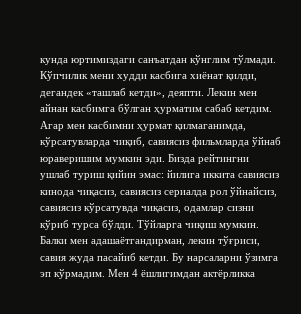кунда юртимиздаги санъатдан кўнглим тўлмади. Кўпчилик мени худди касбига хиёнат қилди, дегандек «ташлаб кетди», деяпти. Лекин мен айнан касбимга бўлган ҳурматим сабаб кетдим. Агар мен касбимни ҳурмат қилмаганимда, кўрсатувларда чиқиб, савиясиз фильмларда ўйнаб юраверишим мумкин эди. Бизда рейтингни ушлаб туриш қийин эмас: йилига иккита савиясиз кинода чиқасиз, савиясиз сериалда рол ўйнайсиз, савиясиз кўрсатувда чиқасиз, одамлар сизни кўриб турса бўлди. Тўйларга чиқиш мумкин. Балки мен адашаётгандирман, лекин тўғриси, савия жуда пасайиб кетди. Бу нарсаларни ўзимга эп кўрмадим. Мен 4 ёшлигимдан актёрликка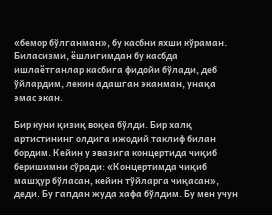«бемор бўлганман», бу касбни яхши кўраман. Биласизми, ёшлигимдан бу касбда ишлаётганлар касбига фидойи бўлади, деб ўйлардим, лекин адашган эканман, унақа эмас экан.

Бир куни қизиқ воқеа бўлди. Бир халқ артистининг олдига ижодий таклиф билан бордим. Кейин у эвазига концертида чиқиб беришимни сўради: «Концертимда чиқиб машҳур бўласан, кейин тўйларга чиқасан», деди. Бу гапдан жуда хафа бўлдим. Бу мен учун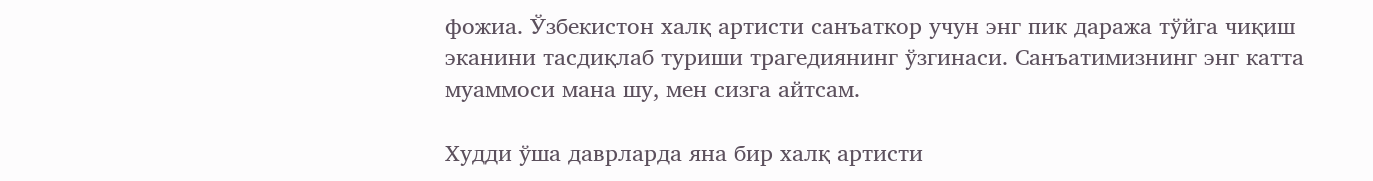фожиа. Ўзбекистон халқ артисти санъаткор учун энг пик даража тўйга чиқиш эканини тасдиқлаб туриши трагедиянинг ўзгинаси. Санъатимизнинг энг катта муаммоси мана шу, мен сизга айтсам.

Худди ўша даврларда яна бир халқ артисти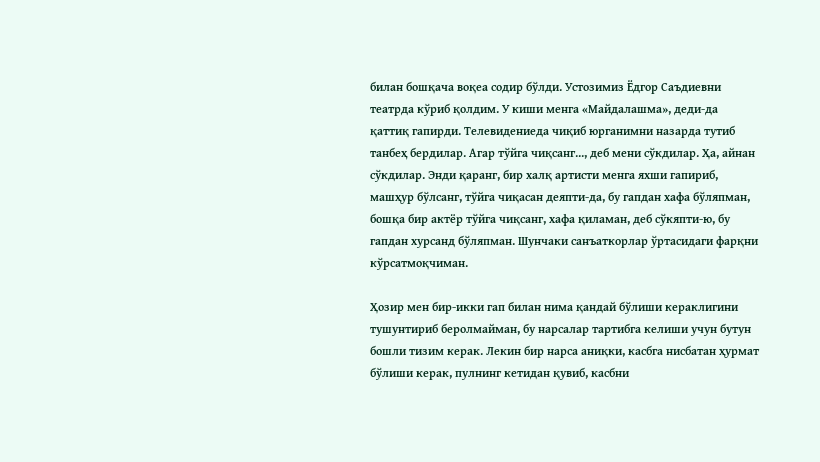билан бошқача воқеа содир бўлди. Устозимиз Ёдгор Саъдиевни театрда кўриб қолдим. У киши менга «Майдалашма», деди-да қаттиқ гапирди. Телевидениеда чиқиб юрганимни назарда тутиб танбеҳ бердилар. Агар тўйга чиқсанг..., деб мени сўкдилар. Ҳа, айнан сўкдилар. Энди қаранг, бир халқ артисти менга яхши гапириб, машҳур бўлсанг, тўйга чиқасан деяпти-да, бу гапдан хафа бўляпман, бошқа бир актёр тўйга чиқсанг, хафа қиламан, деб сўкяпти-ю, бу гапдан хурсанд бўляпман. Шунчаки санъаткорлар ўртасидаги фарқни кўрсатмоқчиман.

Ҳозир мен бир-икки гап билан нима қандай бўлиши кераклигини тушунтириб беролмайман, бу нарсалар тартибга келиши учун бутун бошли тизим керак. Лекин бир нарса аниқки, касбга нисбатан ҳурмат бўлиши керак, пулнинг кетидан қувиб, касбни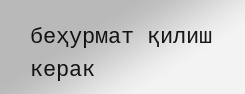беҳурмат қилиш керак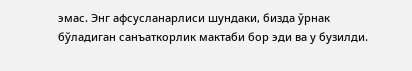эмас. Энг афсусланарлиси шундаки, бизда ўрнак бўладиган санъаткорлик мактаби бор эди ва у бузилди.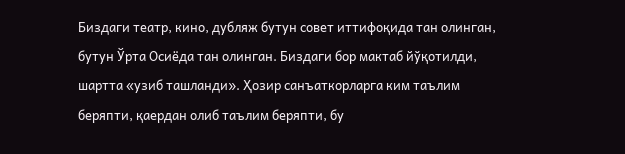Биздаги театр, кино, дубляж бутун совет иттифоқида тан олинган, бутун Ўрта Осиёда тан олинган. Биздаги бор мактаб йўқотилди, шартта «узиб ташланди». Ҳозир санъаткорларга ким таълим беряпти, қаердан олиб таълим беряпти, бу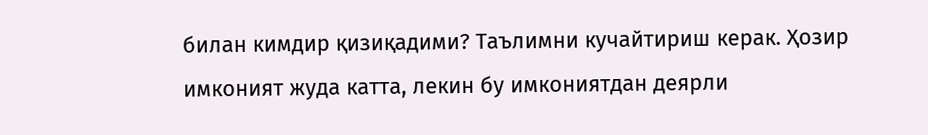билан кимдир қизиқадими? Таълимни кучайтириш керак. Ҳозир имконият жуда катта, лекин бу имкониятдан деярли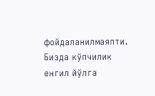фойдаланилмаяпти. Бизда кўпчилик енгил йўлга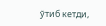ўтиб кетди,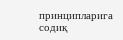принципларига содиқ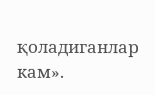қоладиганлар кам».